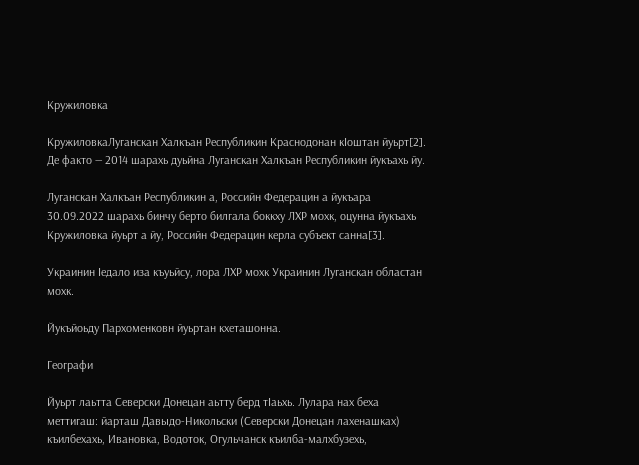Кружиловка

КружиловкаЛуганскан Халкъан Республикин Краснодонан кӀоштан йуьрт[2]. Де факто — 2014 шарахь дуьйна Луганскан Халкъан Республикин йукъахь йу.

Луганскан Халкъан Республикин а, Российн Федерацин а йукъара 30.09.2022 шарахь бинчу берто билгала боккху ЛХР мохк, оцунна йукъахь Кружиловка йуьрт а йу, Российн Федерацин керла субъект санна[3].

Украинин Ӏедало иза къуьйсу, лора ЛХР мохк Украинин Луганскан областан мохк.

Йукъйоьду Пархоменковн йуьртан кхеташонна.

Географи

Йуьрт лаьтта Северски Донецан аьтту берд тӀаьхь. Лулара нах беха меттигаш: йарташ Давыдо-Никольски (Северски Донецан лахенашках) къилбехахь, Ивановка, Водоток, Огульчанск къилба-малхбузехь,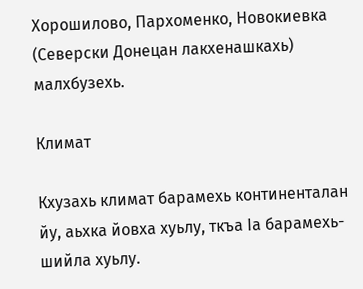Хорошилово, Пархоменко, Новокиевка (Северски Донецан лакхенашкахь) малхбузехь.

Климат

Кхузахь климат барамехь континенталан йу, аьхка йовха хуьлу, ткъа Ӏа барамехь-шийла хуьлу.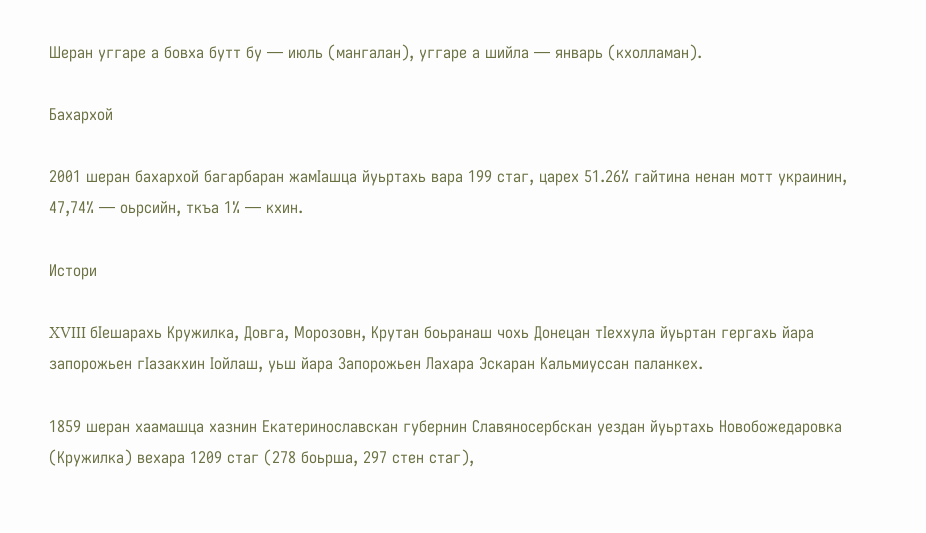Шеран уггаре а бовха бутт бу — июль (мангалан), уггаре а шийла — январь (кхолламан).

Бахархой

2001 шеран бахархой багарбаран жамӀашца йуьртахь вара 199 стаг, царех 51.26% гайтина ненан мотт украинин, 47,74% — оьрсийн, ткъа 1% — кхин.

Истори

XVIII бӀешарахь Кружилка, Довга, Морозовн, Крутан боьранаш чохь Донецан тӀеххула йуьртан гергахь йара запорожьен гӀазакхин Ӏойлаш, уьш йара Запорожьен Лахара Эскаран Кальмиуссан паланкех.

1859 шеран хаамашца хазнин Екатеринославскан губернин Славяносербскан уездан йуьртахь Новобожедаровка (Кружилка) вехара 1209 стаг (278 боьрша, 297 стен стаг),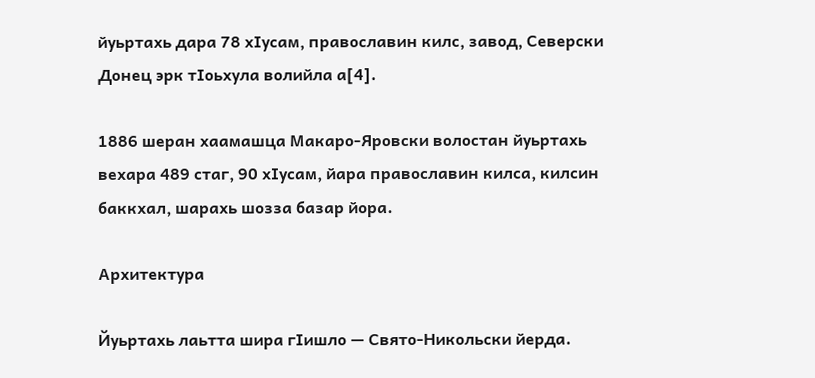йуьртахь дара 78 хӀусам, православин килс, завод, Северски Донец эрк тӀоьхула волийла а[4].

1886 шеран хаамашца Макаро-Яровски волостан йуьртахь вехара 489 стаг, 90 хӀусам, йара православин килса, килсин баккхал, шарахь шозза базар йора.

Архитектура

Йуьртахь лаьтта шира гӀишло — Свято-Никольски йерда.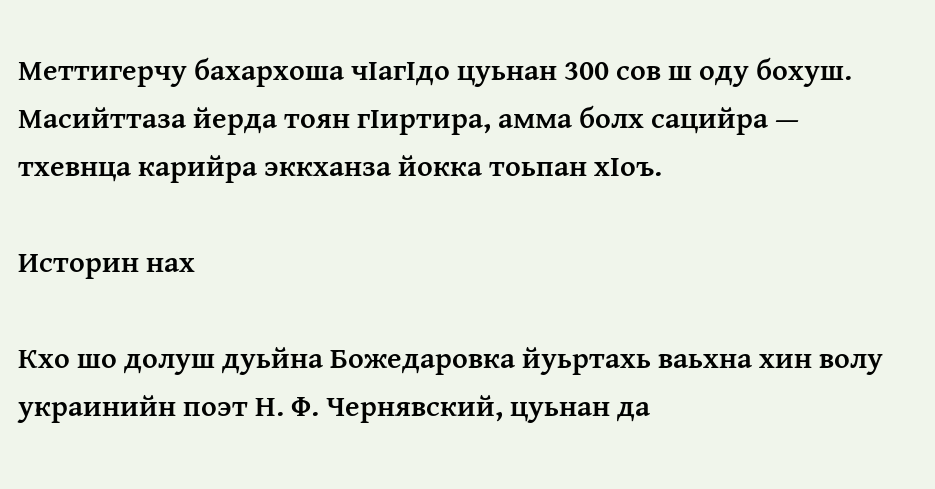Меттигерчу бахархоша чӀагӀдо цуьнан 300 сов ш оду бохуш. Масийттаза йерда тоян гӀиртира, амма болх сацийра — тхевнца карийра эккханза йокка тоьпан хӀоъ.

Историн нах

Кхо шо долуш дуьйна Божедаровка йуьртахь ваьхна хин волу украинийн поэт Н. Ф. Чернявский, цуьнан да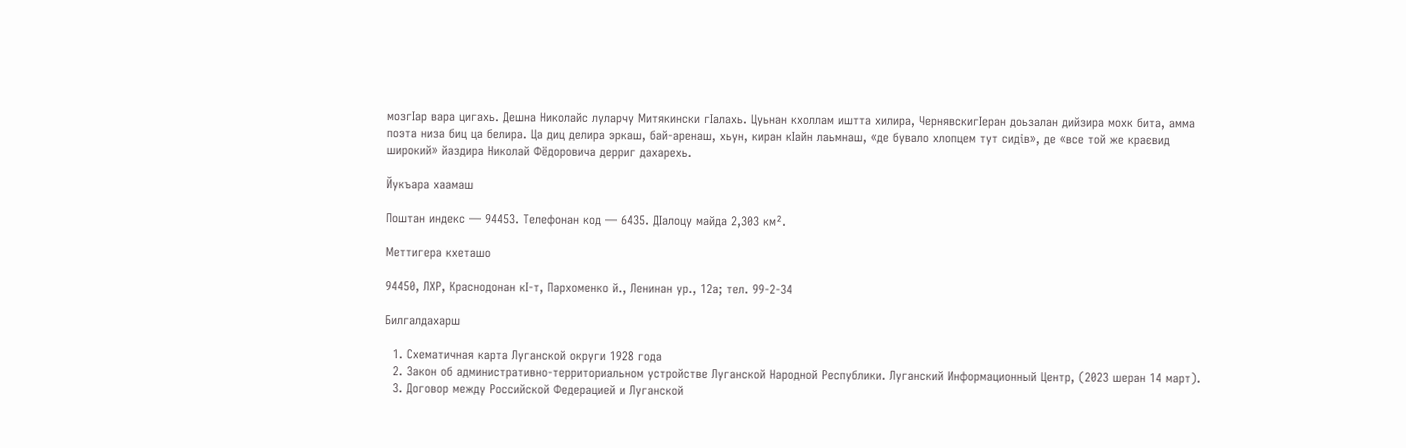мозгӀар вара цигахь. Дешна Николайс луларчу Митякински гӀалахь. Цуьнан кхоллам иштта хилира, ЧернявскигӀеран доьзалан дийзира мохк бита, амма поэта низа биц ца белира. Ца диц делира эркаш, бай-аренаш, хьун, киран кӀайн лаьмнаш, «де бувало хлопцем тут сидів», де «все той же краєвид широкий» йаздира Николай Фёдоровича дерриг дахарехь.

Йукъара хаамаш

Поштан индекс — 94453. Телефонан код — 6435. ДӀалоцу майда 2,303 км².

Меттигера кхеташо

94450, ЛХР, Краснодонан кӀ-т, Пархоменко й., Ленинан ур., 12а; тел. 99-2-34

Билгалдахарш

  1. Схематичная карта Луганской округи 1928 года
  2. Закон об административно-территориальном устройстве Луганской Народной Республики. Луганский Информационный Центр, (2023 шеран 14 март).
  3. Договор между Российской Федерацией и Луганской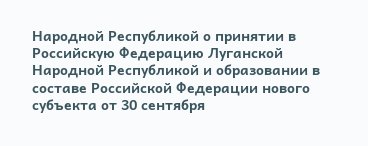Народной Республикой о принятии в Российскую Федерацию Луганской Народной Республикой и образовании в составе Российской Федерации нового субъекта от 30 сентября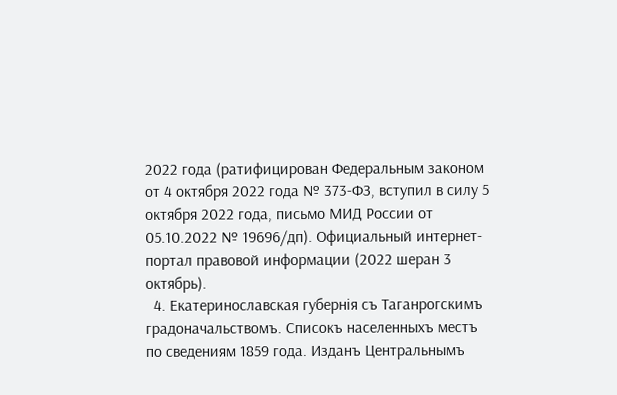2022 года (ратифицирован Федеральным законом от 4 октября 2022 года № 373-ФЗ, вступил в силу 5 октября 2022 года, письмо МИД России от 05.10.2022 № 19696/дп). Официальный интернет-портал правовой информации (2022 шеран 3 октябрь).
  4. Екатеринославская губернія съ Таганрогскимъ градоначальствомъ. Списокъ населенныхъ местъ по сведениям 1859 года. Изданъ Центральнымъ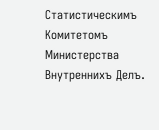Статистическимъ Комитетомъ Министерства Внутреннихъ Делъ.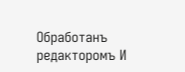Обработанъ редакторомъ И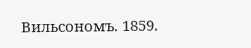Вильсономъ. 1859.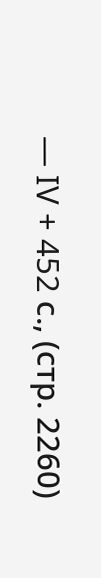— IV + 452 с., (стр. 2260)